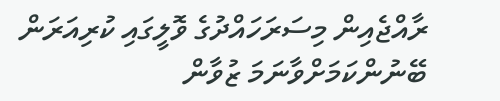ރާއްޖެއިން މިސަރަހައްދުގެ ވޮލީގައި ކުރިއަރަން ބޭނުންކަމަށްވާނަމަ ޒުވާން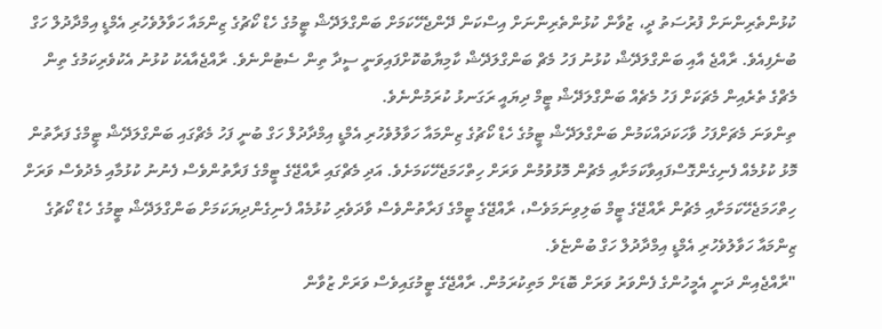ކުޅުންތެރިންނަށް ފުރުސަތު ދީ، ޒުވާން ކުޅުންތެރިންނަށް އިސްކަން ދޭންޖެހޭކަމަށް ބަންގްލަދޭޝް ޓީމުގެ ހެޑް ކޯޗުގެ ޒިންމައާ ހަވާލުވެހުރި އެމްޑީ އިމްދާދުލް ހަގް ބުނެފިއެވެ. ރާއްޖެ އާއި ބަންގްލަދޭޝް ކުޅުނު ފަހު މެޗް ބަންގްލަދޭޝް ކާމިޔާބުކޮށްފައިވަނީ ސީދާ ތިން ސެޓުންނެވެ. ރާއްޖެއާއެކު ކުޅުނު އެކުވެރިކަމުގެ ތިން މެޗްގެ ތެރެއިން މެޗަކަށް ފަހު މެޗެއް ބަންގްލަދޭޝް ޓީމް ދިޔައީ ރަގަނޅު ކުރަމުންނެވެ.
ތިންވަނަ މެޗަށްފަހު ވާހަކަދައްކަމުން ބަންގްލަދޭޝް ޓީމުގެ ހެޑް ކޯޗުގެ ޒިންމައާ ހަވާލުވެހުރި އެމްޑީ އިމްދާދުލް ހަގް ބުނީ ފަހު މެޗްގައި ބަންގްލަދޭޝް ޓީމްގެ ފަރާތުން މޮޅު ކުޅުމެއް ފެނިގެންގޮސްފައިވާކަމަށާއި މެޗުން މޮޅުވުމުން ވަރަށް ހިތްހަމަޖެހޭކަމަށެވެ. އަދި މެޗްގައި ރާއްޖޭގެ ޓީމްގެ ފަރާތުންވެސް ފެނުނު ކުޅުމާއި މެދުވެސް ވަރަށް ހިތްހަމަޖެހޭކަމަށާއި މެޗުން ރާއްޖޭގެ ޓީމް ބަލިވިނަމަވެސް، ރާއްޖޭގެ ޓީމްގެ ފަރާތުންވެސް ވާދަވެރި ކުޅުމެއް ފެނިގެންދިޔަކަމަށް ބަންގްލަދޭޝް ޓީމުގެ ހެޑް ކޯޗުގެ ޒިންމައާ ހަވާލުވެހުރި އެމްޑީ އިމްދާދުލް ހަގް ބުންޏެވެ.
"ރާއްޖެއިން ދަނީ އެމީހުންގެ ފެންވަރު ވަރަށް ބޮޑަށް މަތިކުރަމުން. ރާއްޖޭގެ ޓީމުގައިވެސް ވަރަށް ޒުވާން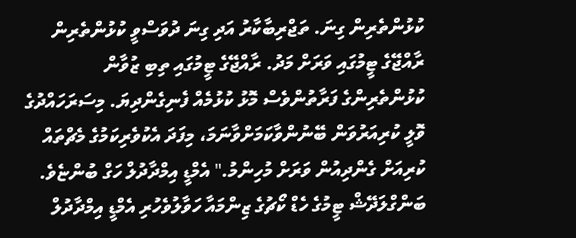ކުޅުންތެރިން ގިނަ. ތަޖްރިބާކާރު އަދި ގިނަ ދުވަސްވީ ކުޅުންތެރިން ރާއްޖޭގެ ޓީމުގައި ވަރަށް މަދު. ރާއްޖޭގެ ޓީމުގައި ތިބި ޒުވާން ކުޅުންތެރިންގެ ފަރާތުންވެސް މޮޅު ކުޅުމެއް ފެނިގެންދިޔަ. މިސަރަހައްދުގެ ވޮލީ ކުރިއަރުވަން ބޭނުންވާކަމަށްވާނަމަ، މިފަދަ އެކުވެރިކަމުގެ މެޗްތައް ކުރިއަށް ގެންދިއުން ވަރަށް މުހިންމު." އެމްޑީ އިމްދާދުލް ހަގް ބުންޏެވެ.
ބަންގްލަދޭޝް ޓީމުގެ ހެޑް ކޯޗުގެ ޒިންމައާ ހަވާލުވެހުރި އެމްޑީ އިމްދާދުލް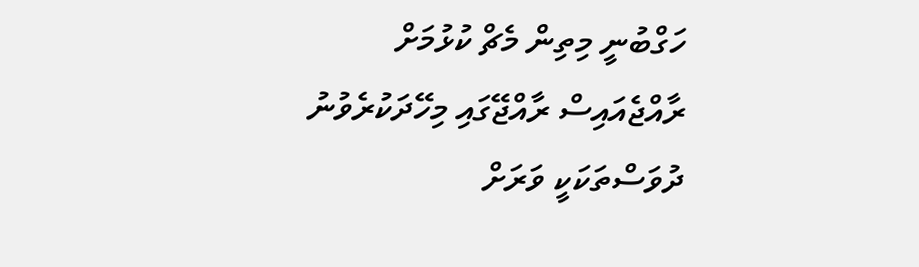ހަގްބުނީ މިތިން މެޗް ކުޅުމަށް ރާއްޖެއައިސް ރާއްޖޭގައި މިހޭދަކުރެވުނު ދުވަސްތަކަކީ ވަރަށް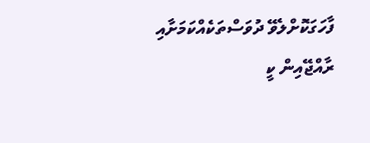ފާހަގަކޮށްލެވޭ ދުވަސްތަކެއްކަމަށާއި ރާއްޖޭއިން ކީ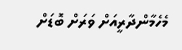މެހެމާންދާރީއަށް ވަރަށް ބޮޑަށް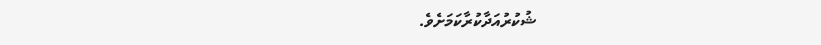ޝުކުރުއަދާކުރާކަމަށެވެ.